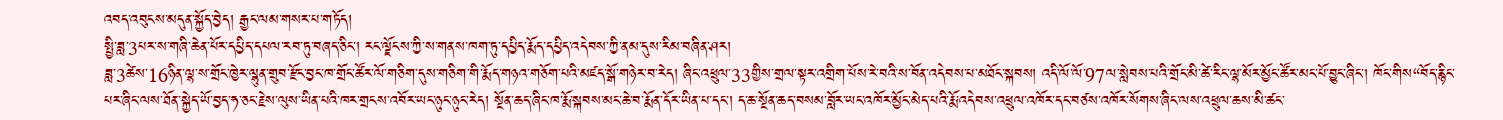འབད་འབུངས་མདུན་སྐྱོད་བྱེད། རྒྱང་ལམ་གསར་པ་གཏོད།
སྤྱི་ཟླ་3པར་ས་གཞི་ཆེན་པོར་དཔྱིད་དཔལ་རབ་ཏུ་བཞད་ཅིང་། རང་ལྗོངས་ཀྱི་ས་གནས་ཁག་ཏུ་དཔྱིད་རྨོད་དཔྱིད་འདེབས་ཀྱི་ནམ་དུས་རིམ་བཞིན་ཤར།
ཟླ་3ཚེས་16ཉིན་ལྷ་ས་གྲོང་ཁྱེར་ལྷུན་གྲུབ་རྫོང་བྱང་ཁ་གྲོང་ཚོར་ལོ་གཅིག་དུས་གཅིག་གི་རྨོད་གཉའ་གཅོག་པའི་མཛད་སྒོ་གཉེར་བ་རེད། ཞིང་འཕྲུལ་33གྱིས་གྲལ་སྟར་འགྲིག་པོས་རེ་བའི་ས་བོན་འདེབས་པ་མཐོང་སྐབས། འདི་ལོ་ལོ་97ལ་སླེབས་པའི་གྲོང་མི་ཚེ་རིང་ལྷ་མོར་མྱོང་ཚོར་མང་པོ་བྱུང་ཞིང་། ཁོང་གིས“བོད་རྙིང་པར་ཞིང་ལས་ཐོན་སྐྱེད་ཡོ་བྱད་ཧ་ཅང་རྗེས་ལུས་ཡིན་པའི་ཁར་གྲངས་འབོར་ཡང་ཉུང་ཉུང་རེད། སྔོན་ཆད་ཞིང་ཁ་རྨོ་སྐབས་མང་ཆེ་བ་རྨོན་དོར་ཡིན་པ་དང་། ད་ཆ་སྔོན་ཆད་བསམ་བློར་ཡང་འཁོར་མྱོང་མེད་པའི་རྨོ་འདེབས་འཕྲུལ་འཁོར་དང་བཙས་འཁོར་སོགས་ཞིང་ལས་འཕྲུལ་ཆས་མི་ཚང་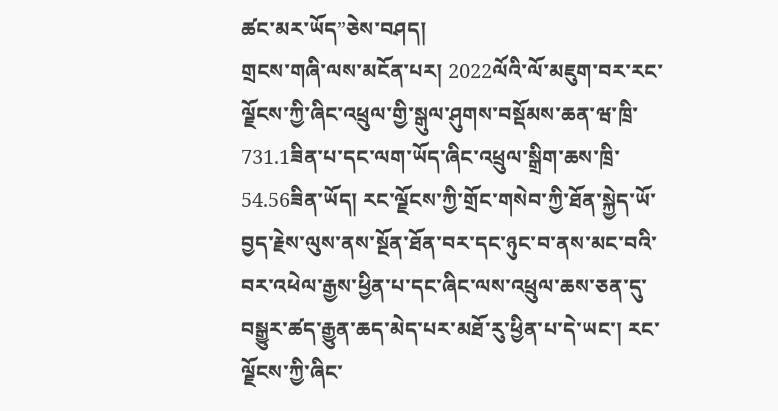ཚང་མར་ཡོད”ཅེས་བཤད།
གྲངས་གཞི་ལས་མངོན་པར། 2022ལོའི་ལོ་མཇུག་བར་རང་ལྗོངས་ཀྱི་ཞིང་འཕྲུལ་གྱི་སྒུལ་ཤུགས་བསྡོམས་ཆན་ཝ་ཁྲི་731.1ཟིན་པ་དང་ལག་ཡོད་ཞིང་འཕྲུལ་སྒྲིག་ཆས་ཁྲི་54.56ཟིན་ཡོད། རང་ལྗོངས་ཀྱི་གྲོང་གསེབ་ཀྱི་ཐོན་སྐྱེད་ཡོ་བྱད་རྗེས་ལུས་ནས་སྔོན་ཐོན་བར་དང་ཉུང་བ་ནས་མང་བའི་བར་འཕེལ་རྒྱས་ཕྱིན་པ་དང་ཞིང་ལས་འཕྲུལ་ཆས་ཅན་དུ་བསྒྱུར་ཚད་རྒྱུན་ཆད་མེད་པར་མཐོ་རུ་ཕྱིན་པ་དེ་ཡང་། རང་ལྗོངས་ཀྱི་ཞིང་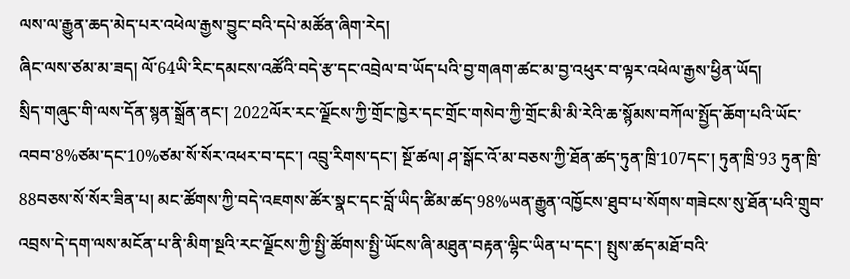ལས་ལ་རྒྱུན་ཆད་མེད་པར་འཕེལ་རྒྱས་བྱུང་བའི་དཔེ་མཚོན་ཞིག་རེད།
ཞིང་ལས་ཙམ་མ་ཟད། ལོ་64ཡི་རིང་དམངས་འཚོའི་བདེ་རྩ་དང་འབྲེལ་བ་ཡོད་པའི་བྱ་གཞག་ཚང་མ་བྱ་འཕུར་བ་ལྟར་འཕེལ་རྒྱས་ཕྱིན་ཡོད།
སྲིད་གཞུང་གི་ལས་དོན་སྙན་སྒྲོན་ནང་། 2022ལོར་རང་ལྗོངས་ཀྱི་གྲོང་ཁྱེར་དང་གྲོང་གསེབ་ཀྱི་གྲོང་མི་མི་རེའི་ཆ་སྙོམས་བཀོལ་སྤྱོད་ཆོག་པའི་ཡོང་འབབ་8%ཙམ་དང་10%ཙམ་སོ་སོར་འཕར་བ་དང་། འབྲུ་རིགས་དང་། སྔོ་ཚལ། ཤ་སྒོང་འོ་མ་བཅས་ཀྱི་ཐོན་ཚད་ཏུན་ཁྲི་107དང་། ཏུན་ཁྲི་93 ཏུན་ཁྲི་88བཅས་སོ་སོར་ཟིན་པ། མང་ཚོགས་ཀྱི་བདེ་འཇགས་ཚོར་སྣང་དང་བློ་ཡིད་ཚིམ་ཚད་98%ཡན་རྒྱུན་འཁྱོངས་ཐུབ་པ་སོགས་གཟེངས་སུ་ཐོན་པའི་གྲུབ་འབྲས་དེ་དག་ལས་མངོན་པ་ནི་མིག་སྔའི་རང་ལྗོངས་ཀྱི་སྤྱི་ཚོགས་སྤྱི་ཡོངས་ཞི་མཐུན་བརྟན་ལྷིང་ཡིན་པ་དང་། སྤུས་ཚད་མཐོ་བའི་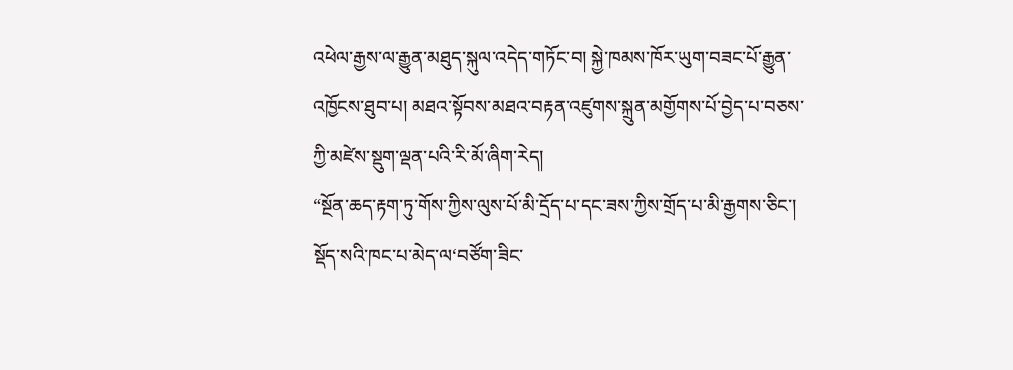འཕེལ་རྒྱས་ལ་རྒྱུན་མཐུད་སྐུལ་འདེད་གཏོང་བ། སྐྱེ་ཁམས་ཁོར་ཡུག་བཟང་པོ་རྒྱུན་འཁྱོངས་ཐུབ་པ། མཐའ་སྟོབས་མཐའ་བརྟན་འཛུགས་སྐྲུན་མགྱོགས་པོ་བྱེད་པ་བཅས་ཀྱི་མཛེས་སྡུག་ལྡན་པའི་རི་མོ་ཞིག་རེད།
“སྔོན་ཆད་རྟག་ཏུ་གོས་ཀྱིས་ལུས་པོ་མི་དྲོད་པ་དང་ཟས་ཀྱིས་གྲོད་པ་མི་རྒྱགས་ཅིང་། སྡོད་སའི་ཁང་པ་མེད་ལ‘བཙོག་ཟིང་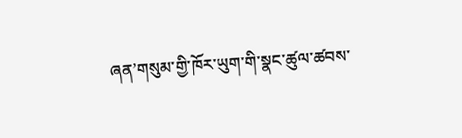ཞན’གསུམ་གྱི་ཁོར་ཡུག་གི་སྣང་ཚུལ་ཚབས་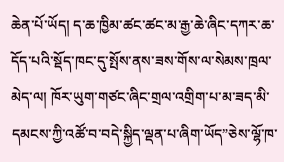ཆེན་པོ་ཡོད། ད་ཆ་ཁྱིམ་ཚང་ཚང་མ་རྒྱ་ཆེ་ཞིང་དཀར་ཆ་དོད་པའི་སྡོད་ཁང་དུ་སྤོས་ནས་ཟས་གོས་ལ་སེམས་ཁྲལ་མེད་ལ། ཁོར་ཡུག་གཙང་ཞིང་གྲལ་འགྲིག་པ་མ་ཟད་མི་དམངས་ཀྱི་འཚོ་བ་བདེ་སྐྱིད་ལྡན་པ་ཞིག་ཡོད”ཅེས་ལྷོ་ཁ་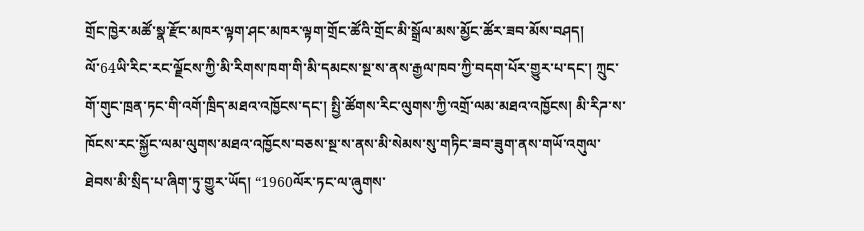གྲོང་ཁྱེར་མཚོ་སྣ་རྫོང་མཁར་ལྟག་ཤང་མཁར་ལྟག་གྲོང་ཚོའི་གྲོང་མི་སྒྲོལ་མས་མྱོང་ཚོར་ཟབ་མོས་བཤད།
ལོ་64ཡི་རིང་རང་ལྗོངས་ཀྱི་མི་རིགས་ཁག་གི་མི་དམངས་སྔ་ས་ནས་རྒྱལ་ཁབ་ཀྱི་བདག་པོར་གྱུར་པ་དང་། ཀྲུང་གོ་གུང་ཁྲན་ཏང་གི་འགོ་ཁྲིད་མཐའ་འཁྱོངས་དང་། སྤྱི་ཚོགས་རིང་ལུགས་ཀྱི་འགྲོ་ལམ་མཐའ་འཁྱོངས། མི་རིཌ་ས་ཁོངས་རང་སྐྱོང་ལམ་ལུགས་མཐའ་འཁྱོངས་བཅས་སྔ་ས་ནས་མི་སེམས་སུ་གཏིང་ཟབ་ཟུག་ནས་གཡོ་འགུལ་ཐེབས་མི་སྲིད་པ་ཞིག་ཏུ་གྱུར་ཡོད། “1960ལོར་ཏང་ལ་ཞུགས་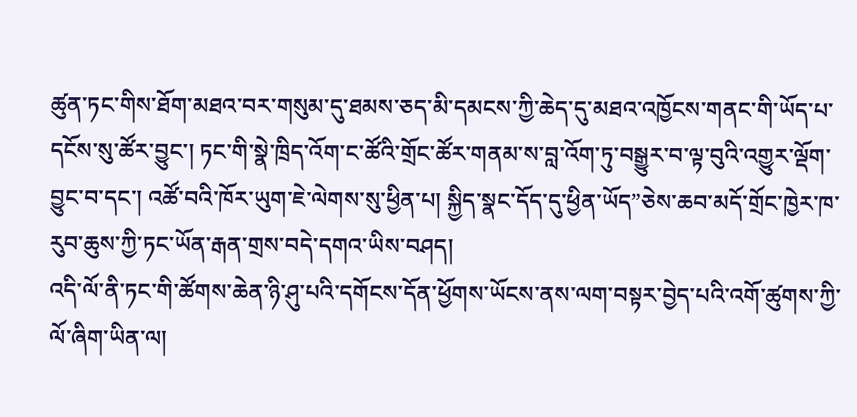ཚུན་ཏང་གིས་ཐོག་མཐའ་བར་གསུམ་དུ་ཐམས་ཅད་མི་དམངས་ཀྱི་ཆེད་དུ་མཐའ་འཁྱོངས་གནང་གི་ཡོད་པ་དངོས་སུ་ཚོར་བྱུང་། ཏང་གི་སྣེ་ཁྲིད་འོག་ང་ཚོའི་གྲོང་ཚོར་གནམ་ས་བླ་འོག་ཏུ་བསྒྱུར་བ་ལྟ་བུའི་འགྱུར་ལྡོག་བྱུང་བ་དང་། འཚོ་བའི་ཁོར་ཡུག་ཇེ་ལེགས་སུ་ཕྱིན་པ། སྐྱིད་སྣང་དོད་དུ་ཕྱིན་ཡོད”ཅེས་ཆབ་མདོ་གྲོང་ཁྱེར་ཁ་རུབ་ཆུས་ཀྱི་ཏང་ཡོན་རྒན་གྲས་བདེ་དགའ་ཡིས་བཤད།
འདི་ལོ་ནི་ཏང་གི་ཚོགས་ཆེན་ཉི་ཤུ་པའི་དགོངས་དོན་ཕྱོགས་ཡོངས་ནས་ལག་བསྟར་བྱེད་པའི་འགོ་ཚུགས་ཀྱི་ལོ་ཞིག་ཡིན་ལ།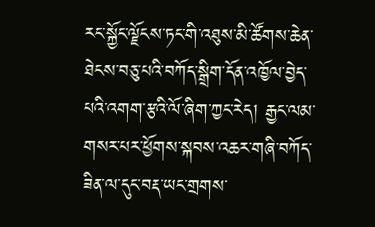རང་སྐྱོང་ལྗོངས་ཏང་གི་འཐུས་མི་ཚོགས་ཆེན་ཐེངས་བཅུ་པའི་བཀོད་སྒྲིག་དོན་འཁྱོལ་བྱེད་པའི་འགག་རྩའི་ལོ་ཞིག་ཀྱང་རེད། རྒྱང་ལམ་གསར་པར་ཕྱོགས་སྐབས་འཆར་གཞི་བཀོད་ཟིན་ལ་དུང་བརྡ་ཡང་གྲགས་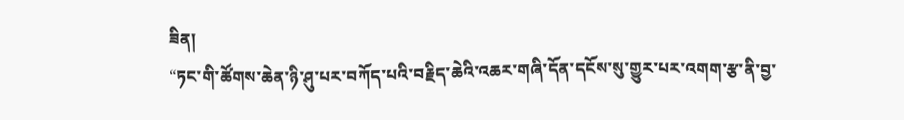ཟིན།
“ཏང་གི་ཚོགས་ཆེན་ཉི་ཤུ་པར་བཀོད་པའི་བརྗིད་ཆེའི་འཆར་གཞི་དོན་དངོས་སུ་གྱུར་པར་འགག་རྩ་ནི་བྱ་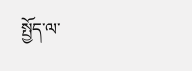སྤྱོད་ལ་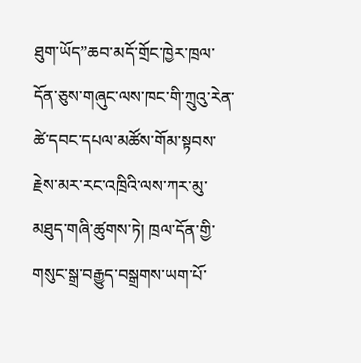ཐུག་ཡོད”ཆབ་མདོ་གྲོང་ཁྱེར་ཁྲལ་དོན་ཅུས་གཞུང་ལས་ཁང་གི་ཀྲུའུ་རེན་ཚེ་དབང་དཔལ་མཚོས་གོམ་སྟབས་རྗེས་མར་རང་འཁྲིའི་ལས་ཀར་མུ་མཐུད་གཞི་ཚུགས་ཏེ། ཁྲལ་དོན་གྱི་གསུང་སྒྲ་བརྒྱུད་བསྒྲགས་ཡག་པོ་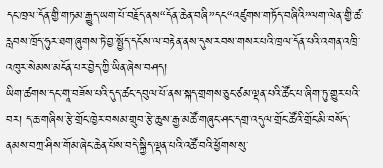དང་ཁྲལ་དོན་གྱི་གཏམ་རྒྱུད་ཡག་པོ་བརྗོད་ནས“དོན་ཆེན་བཞི”དང“འཛུགས་གཏོད་བཞིའི”ལག་ལེན་གྱི་ཚ་རླབས་ཁྲོད་ཧུར་ཐག་ཞུགས་ཏེ་བྱ་སྤྱོད་དངོས་ལ་བརྟེན་ནས་དུས་རབས་གསར་པའི་ཁྲལ་དོན་པའི་འགན་འཁྲི་འཁུར་སེམས་མངོན་པར་བྱེད་ཀྱི་ཡིན་ཞེས་བཤད།
ཡིག་ཚགས་དང་གཱ་བཟོས་པའི་དུད་ཚང་དབུལ་པོ་ནས་སྐད་གྲགས་ཅུང་ཙམ་ལྡན་པའི་ཚོང་པ་ཞིག་ཏུ་གྱུར་པའི་བར། ད་ཆ་གཞིས་རྩེ་གྲོང་ཁྱེར་བསམ་གྲུབ་རྩེ་ཆུས་རྒྱ་མཚོ་གཞུང་ཤང་དགྲ་འདུལ་གྲོང་ཚོའི་གྲོང་མི་བསོད་ནམས་བཀྲ་ཤིས་གོམ་ཞེང་ཆེན་པོས་བདེ་སྐྱིད་ལྡན་པའི་འཚོ་བའི་ཕྱོགས་སུ་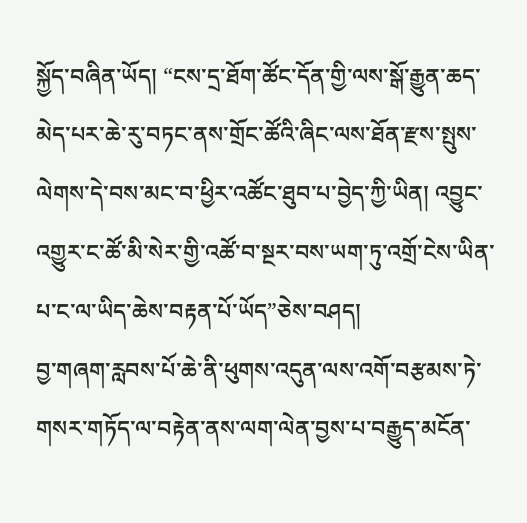སྐྱོད་བཞིན་ཡོད། “ངས་དྲ་ཐོག་ཚོང་དོན་གྱི་ལས་སྒོ་རྒྱུན་ཆད་མེད་པར་ཆེ་རུ་བཏང་ནས་གྲོང་ཚོའི་ཞིང་ལས་ཐོན་རྫས་སྤུས་ལེགས་དེ་བས་མང་བ་ཕྱིར་འཚོང་ཐུབ་པ་བྱེད་ཀྱི་ཡིན། འབྱུང་འགྱུར་ང་ཚོ་མི་སེར་གྱི་འཚོ་བ་སྔར་བས་ཡག་ཏུ་འགྲོ་ངེས་ཡིན་པ་ང་ལ་ཡིད་ཆེས་བརྟན་པོ་ཡོད”ཅེས་བཤད།
བྱ་གཞག་རླབས་པོ་ཆེ་ནི་ཕུགས་འདུན་ལས་འགོ་བརྩམས་ཏེ་གསར་གཏོད་ལ་བརྟེན་ནས་ལག་ལེན་བྱས་པ་བརྒྱུད་མངོན་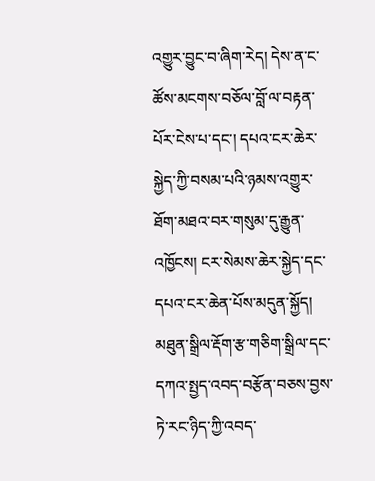འགྱུར་བྱུང་བ་ཞིག་རེད། དེས་ན་ང་ཚོས་མངགས་བཅོལ་བློ་ལ་བརྟན་པོར་ངེས་པ་དང་། དཔའ་ངར་ཆེར་སྐྱེད་ཀྱི་བསམ་པའི་ཉམས་འགྱུར་ཐོག་མཐའ་བར་གསུམ་དུ་རྒྱུན་འཁྱོངས། ངར་སེམས་ཆེར་སྐྱེད་དང་དཔའ་ངར་ཆེན་པོས་མདུན་སྐྱོད། མཐུན་སྒྲིལ་རྡོག་རྩ་གཅིག་སྒྲིལ་དང་དཀའ་སྤྱད་འབད་བརྩོན་བཅས་བྱས་ཏེ་རང་ཉིད་ཀྱི་འབད་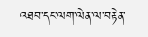འཐབ་དང་ལག་ལེན་ལ་བརྟེན་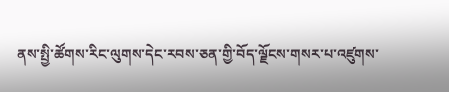ནས་སྤྱི་ཚོགས་རིང་ལུགས་དེང་རབས་ཅན་གྱི་བོད་ལྗོངས་གསར་པ་འཛུགས་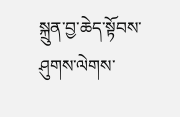སྐྲུན་བྱ་ཆེད་སྟོབས་ཤུགས་ལེགས་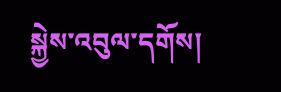སྐྱེས་འབུལ་དགོས།